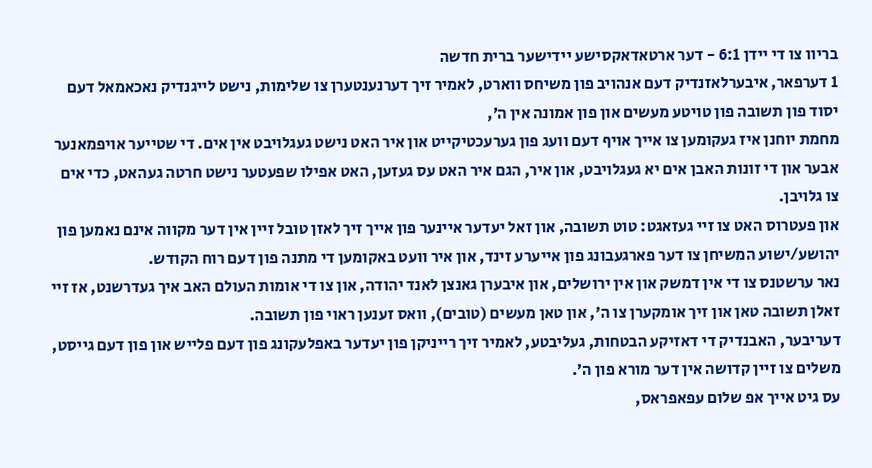בריוו צו די יידן 6:1 - דער ארטאדאקסישע יידישער ברית חדשה
1 דערפאר, איבערלאזנדיק דעם אנהויב פון משיחס ווארט, לאמיר זיך דערנענטערן צו שלימות, נישט לייגנדיק נאכאמאל דעם יסוד פון תשובה פון טויטע מעשים און פון אמונה אין ה׳,
מחמת יוחנן איז געקומען צו אייך אויף דעם וועג פון גערעכטיקייט און איר האט נישט געגלויבט אין אים. די שטייער אויפמאנער אבער און די זונות האבן אים יא געגלויבט, און איר, הגם איר האט עס געזען, האט אפילו שפעטער נישט חרטה געהאט, כדי אים צו גלויבן.
און פעטרוס האט צו זיי געזאגט: טוט תשובה, און זאל יעדער איינער פון אייך זיך לאזן טובל זיין אין דער מקווה אינם נאמען פון יהושע/ישוע המשיחן צו דער פארגעבונג פון אייערע זינד, און איר וועט באקומען די מתנה פון דעם רוח הקודש.
נאר ערשטנס צו די אין דמשק און אין ירושלים, און איבערן גאנצן לאנד יהודה, און צו די אומות העולם האב איך געדרשנט, אז זיי זאלן תשובה טאן און זיך אומקערן צו ה׳, און טאן מעשים (טובים), וואס זענען ראוי פון תשובה.
דעריבער, האבנדיק די דאזיקע הבטחות, געליבטע, לאמיר זיך רייניקן פון יעדער באפלעקונג פון דעם פלייש און פון דעם גייסט, משלים צו זיין קדושה אין דער מורא פון ה׳.
עס גיט אייך אפ שלום עפאפראס,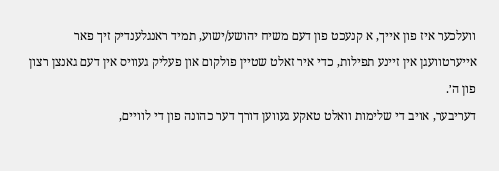וועלכער איז פון אייך, א קנעכט פון דעם משיח יהושע/ישוע, תמיד ראנגלענדיק זיך פאר אייערטוועגן אין זיינע תפילות, כדי איר זאלט שטיין פולקום און פעליק געוויס אין דעם גאנצן רצון פון ה׳.
דעריבער, אויב די שלימות וואלט טאקע געווען דורך דער כהונה פון די לוויים,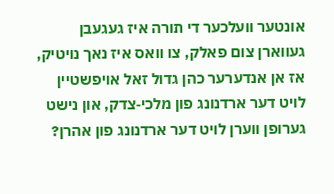אונטער וועלכער די תורה איז געגעבן געווארן צום פאלק, צו וואס איז נאך נויטיק, אז אן אנדערער כהן גדול זאל אויפשטיין לויט דער ארדנונג פון מלכי‑צדק, און נישט גערופן ווערן לויט דער ארדנונג פון אהרן?